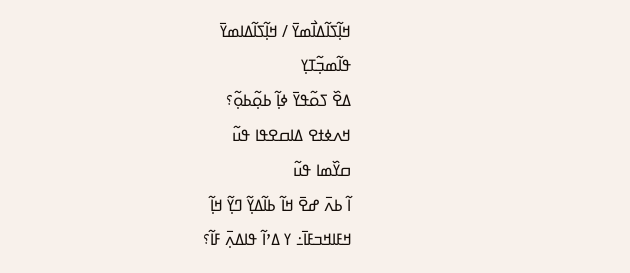ߞߊ߲߬ߖߊ߬ߡߊ߯ߘߌ߫ / ߞߊ߲߬ߖߊ߬ߡߊߘߌ߫
ߟߊ߬ߘߏ߲߬ߠߌ߲
ߡߐ߰ ߖߋ߬ߟߌ߫ ߦߊ߲߬ ߕߋ߲߬ߕߋ߲߬؟
ߞߍߦߙߐ ߡߊߛߐߟߊ ߟߎ߬
ߛߌ߰ߘߊ ߟߎ߬
ߊ߬ ߕߍ߫ ߝߐ߫ ߞߊ߬ ߕߊ߬ߡߌ߲߬ ߣߌ߲߬ ߞߊ߲߬
ߞߓߊߞߏߓߊ߫߸ ߌ ߡߴߊ߬ ߟߊߡߍ߲߫ ߓߊ߬؟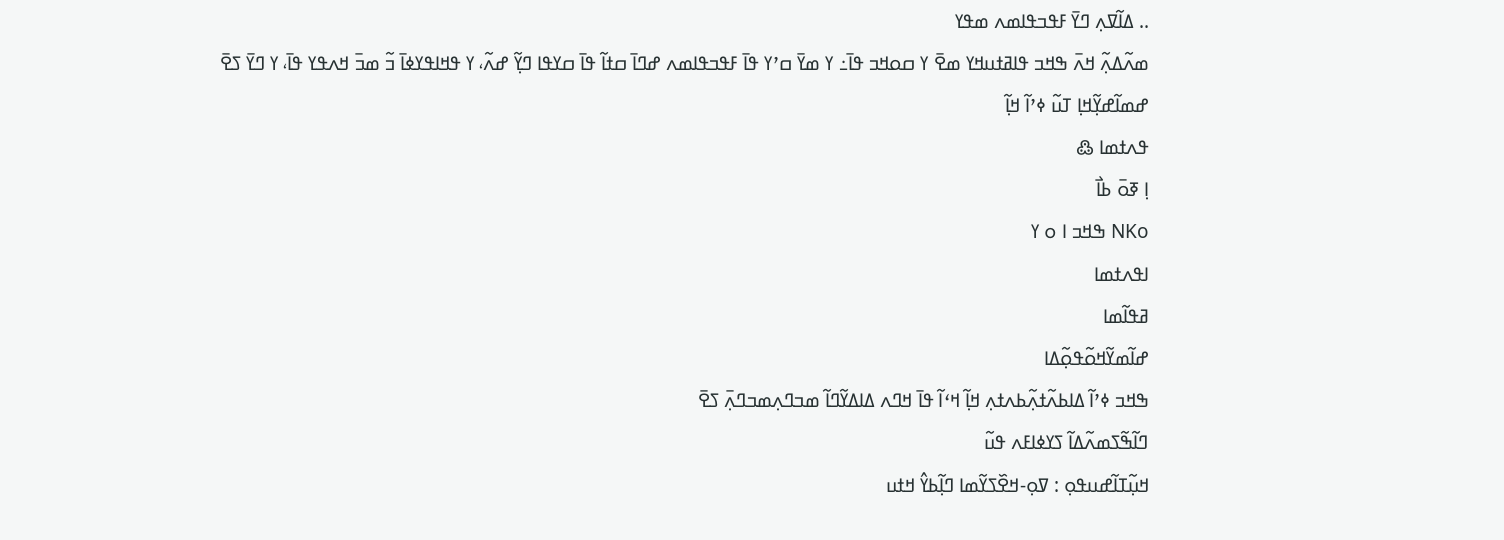.. ߡߊ߬ߜߍ߲ ߣߌ߫ ߓߟߏߟߊߘߍ ߘߟߌ
ߘߍ߬ߡߍ߲߬ ߞߍ߫ ߒߞߏ ߟߊߥߙߎߞߌ ߘߐ߫ ߌ ߛߋߞߏ ߟߊ߫߸ ߌ ߘߌ߫ ߛߴߌ ߟߊ߫ ߓߟߏߟߊߘߍ ߝߣߊ߫ ߛߙߊ߬ ߟߊ߫ ߛߌߟߊ ߣߌ߲߬ ߝߍ߬، ߌ ߟߞߊߟߌߦߊ߫ ߏ߬ ߘߏ߫ ߞߍߟߌ ߟߊ߫، ߌ ߣߌ߫ ߖߐ߫
ߝߘߊ߬ߝߌ߲߬ߞߊ߲ ߠߎ߬ ߦߴߊ߬ ߞߊ߲߬
ߟߍߙߘߊ ߷
ߊ߲ ߧߋ߫ ߕߊ߯
NKo ߒߞߏ ߊ ߋ ߌ
ߊߟߍߙߘߊ
ߥߟߊ߬ߘߊ
ߝߊ߬ߘߌ߬ߞߋ߬ߟߋ߲߬ߡߊ
ߒߞߏ ߦߴߊ߬ ߡߊߕߍ߬ߙߍ߲߬ߕߍߙߍ߲ ߞߊ߲߬ ߞߵߊ߬ ߟߊ߫ ߞߣߍ ߡߊߡߌ߬ߣߊ߬ ߘߏߣߍ߲ߘߏߣߍ߲߫ ߖߐ߫
ߣߊ߬ߒ߬ߖߘߍ߬ߡߊ߬ ߖߌߦߊߓߍ ߟߎ߬
ߞߎ߲߬ߠߊ߬ߝߎߟߋ߲ : ߜߋ߲-ߞߐ߰ߖߌ߬ߘߊ ߣߊ߲߬ߕߌ߮ ߞߙߎ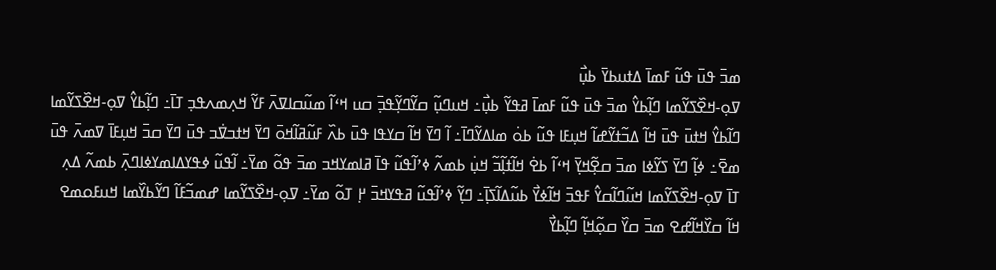ߘߏ߫ ߟߎ߫ ߟߎ߬ ߓߘߊ߫ ߡߙߎߕߌ߫ ߕߎ߲߯
ߜߋ߲-ߞߐ߰ߖߌ߬ߘߊ ߣߊ߲߬ߕߌ߮ ߘߏ߫ ߟߎ߫ ߟߎ߬ ߓߘߊ߫ ߥߟߌ߬ ߕߎ߲߯߸ ߞߎߣߎ߲߬ ߛߌ߬ߣߌ߲߬ߟߏ߲߫ ߛߎ ߞߵߊ߬ ߘߎ߬ߛߊߜߍ߫ ߓߌ߬ ߞߍ߲ߘߍߟߏ߲ ߠߊ߫߸ ߣߊ߲߬ߕߌ߮ ߜߋ߲-ߞߐ߰ߖߌ߬ߘߊ ߣߊ߬ߕߌ߮ ߞߙߎ߫ ߟߎ߫ ߞߊ߬ ߡߏ߬ߙߌ߬ߝߊ߬ ߞߎ߲ߓߊ ߟߎ߬ ߕߋ߭ ߘߊߡߌ߬ߣߊ߫߸ ߊ߬ ߣߌ߫ ߞߊ߬ ߛߌߟߊ ߟߎ߫ ߕߍ߰ ߓߎ߬ߥߊ߬ߞߋ߫ ߣߌ߫ ߞߙߏߜ߭ߏ ߟߎ߫ ߣߌ߫ ߛߏ߫ ߞߎ߲ߓߊ߫ ߜߘߍ߫ ߟߎ߫ ߘߐ߫߸ ߦߊ߲߬ ߣߌ߫ ߖߌ߬ߦߊ ߘߏ߫ ߛߐ߲߬ߞߌ߲߫ ߞߵߊ߬ ߕߐ߭ ߞߊ߬ߙߊ߲߬ߏ߬ ߞߎ߲߭ ߕߘߍ߬ ߦߴߊ߬ߟߎ߬ ߟߊ߫ ߥߊߘߌߞߏ ߘߏ߫ ߟߋ߬ ߘߌ߫߸ ߊ߬ߟߎ߬ ߦߟߌߡߊߘߌߦߊߣߍ߲߫ ߕߘߍ߬ ߡߍ߲ ߠߊ߫ ߜߋ߲-ߞߐ߰ߖߌ߬ߘߊ ߞߎ߬ߣߊ߬ߛߌ߮ ߓߟߏ߫ ߞߊ߬ߦߌ߯ ߕߎ߬ߡߊ߬ߖߊ߲߫߸ ߣߌ߲߬ ߦߴߊ߬ߟߎ߬ ߥߟߌߞߏ߫ ߂߲ ߠߋ߬ ߘߌ߫߸ ߜߋ߲-ߞߐ߰ߖߌ߬ߘߊ ߝߘߏ߬ߓߊ߬ ߣߌ߬ߕߌ߰ߘߊ ߞߎߓߋߘߐ ߞߊ߬ ߛߌ߰ߞߊ߬ߝߐ ߘߏ߫ ߛߌ߰ ߛߋ߲߬ߞߊ߲߬ ߣߊ߲߬ߕߌ߯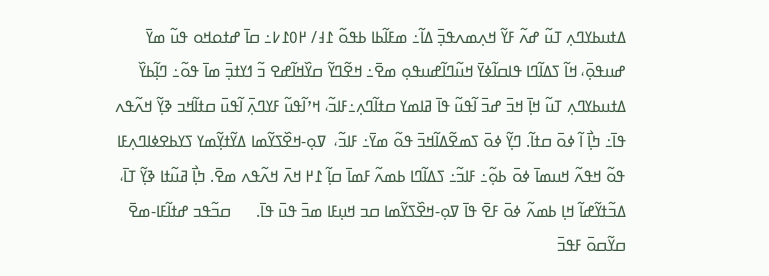ߡߙߎߕߌߣߍ߲ ߠߎ߬ ߝߍ߬ ߓߌ߬ ߞߍ߲ߘߍߟߏ߲߫ ߡߊ߬߸ ߘߓߊ߬ߕߊ ߕߟߋ߬ ߁߃/ ߂߀߁߇߸ ߛߊ߫ ߝߙߋߞߋ ߟߎ߬ ߘߌ߫ ߝߎߟߋ߲߫، ߞߊ߬ ߖߡߊ߬ߣߊ ߟߊߛߊ߬ߦߌ߫ ߞߎ߬ߣߊ߬ߝߎߟߋ߲ ߘߐ߫߸ ߞߐ߬ߣߌ߬ ߛߌ߰ߞߊ߬ߝߐ ߏ߬ ߗߌߙߏ߲߫ ߘߊ߫ ߟߋ߬߸ ߣߊ߲߬ߕߌ߰ ߡߙߎߕߌߣߍ߲ ߠߎ߬ ߞߊ߲߫ ߞߏ߫ ߝߏ߫ ߊ߬ߟߎ߬ ߟߊ߫ ߥߊߘߌ ߛߙߊ߬ߣߍ߲߸ߓߊߏ߬، ߞߴߊ߬ߟߎ߬ ߓߌߣߍ߲߫ ߊ߬ߟߎ߫ ߛߙߊ߬ߞߏ ߢߌ߲߬ ߞߍ߬ߟߍ ߟߊ߫߸ ߤߊ߲߯ ߊ߬ ߦߋ߫ ߛߙߊ߬. ߣߌ߲߬ ߦߋ߫ ߖߘߐ߬ߡߊ߬ߞߏ߫ ߟߋ߬ ߘߌ߫߸ ߓߊߏ߬،  ߜߋ߲-ߞߐ߰ߖߌ߬ߘߊ ߡߌ߬ߙߌ߲߬ߘߌ ߖߌߕߐߦߊߣߍ߲ߓߊ ߟߋ߬ ߞߟߍ߬ ߞߎߘߊ߫ ߦߋ߫ ߕߋ߲߬߸ ߓߊߏ߬߸ ߖߡߊ߬ߣߊ ߕߘߍ߬ ߓߘߊ߫ ߛߊ߲߬ ߁߂ ߞߍ߫ ߞߍ߬ߟߍ ߘߐ߫. ߤߊ߲߯ ߥߎ߬ߙߊ ߢߌ߲߬ ߠߊ߫، ߡߏ߬ߙߌ߬ߝߊ߬ ߞߊ߲ ߕߘߍ߬ ߦߋ߫ ߓߐ߫ ߟߊ߫ ߜߋ߲-ߞߐ߰ߖߌ߬ߘߊ ߛߏ ߞߎ߲ߓߊ ߘߏ߫ ߟߎ߫ ߟߊ߫.      ߛߏ߬ߟߏ ߝߙߊ߬ߓߊ-ߘߐ߫ ߛߌ߬ߛߋ߫ ߓߟߏ߫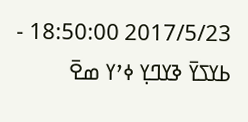2017/5/23 18:50:00 - ߕߌߖߌ߫ ߢߌߣߌ߲ ߦߴߌ ߘߐ߫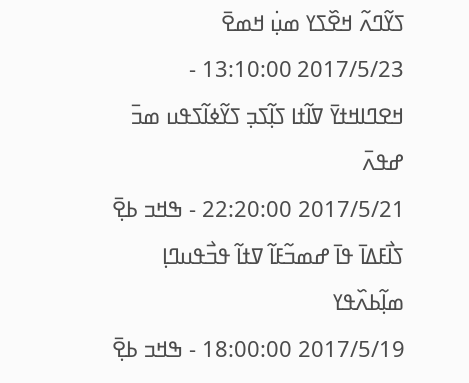ߖߌ߬ߣߍ߬ ߞߐ߰ߖߌ ߘߎ߲߭ ߞߘߐ߫
2017/5/23 13:10:00 - ߞߐߣߊߞߙߌ߫ ߜߊ߬ߙߊ ߖߊ߲߬ߖߏ߲ ߖߌ߬ߦߊ߬ߖߟߎ ߘߏ߫ ߝߟߍ߫
2017/5/21 22:20:00 - ߒߞߏ ߕߐ߲߫ ߖߊ߯ߓߡߊ߫ ߟߊ߫ ߝߘߏ߬ߓߊ߬ ߜߙߊ߬ ߟߏ߯ߟߎߣߊ߲ ߘߊ߲߬ߕߍ߰ߟߌ
2017/5/19 18:00:00 - ߒߞߏ ߕߐ߲߫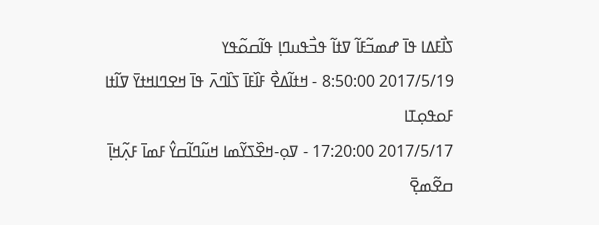ߖߊ߯ߓߡߊ ߟߊ߫ ߝߘߏ߬ߓߊ߬ ߜߙߊ߬ ߟߏ߯ߟߎߣߊ߲ ߟߊ߬ߛߋ߬ߟߌ
2017/5/19 8:50:00 - ߞߙߊ߬ߡߐ߯ ߓߊ߰ߓߊ߫ ߖߊ߰ߣߍ߫ ߟߊ߫ ߞߐߣߊߞߙߌ߫ ߜߊ߬ߙߊ ߓߋߟߋ߲ߠߊ
2017/5/17 17:20:00 - ߜߋ߲-ߞߐ߰ߖߌ߬ߘߊ ߞߎ߬ߣߊ߬ߛߌ߮ ߓߘߊ߫ ߓߍ߲߬ߞߊ߲߫ ߛߐ߬ߘߐ߲߫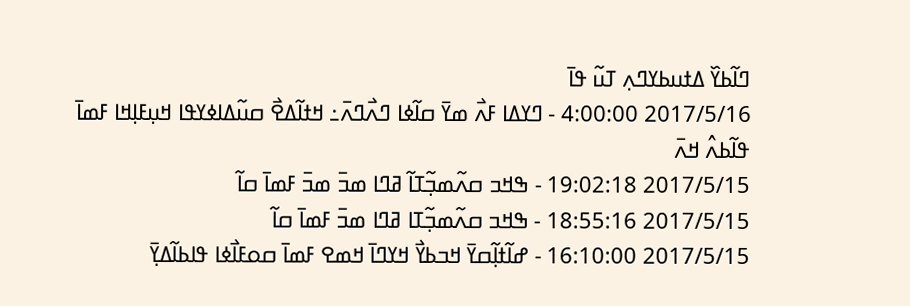ߣߊ߬ߕߌ߰ ߡߙߎߕߌߣߍ߲ ߠߎ߬ ߟߊ߫
2017/5/16 4:00:00 - ߣߌߡߊ ߓߍ߯ ߘߌ߫ ߛߊ߬ߦߊ ߣߍ߯ߣߍ߫߸ ߞߙߊ߬ߡߐ߯ ߛߎ߬ߡߊߦߌߟߊ ߞߎ߲ߓߊ߲ߞߊ ߓߘߊ߫ ߟߊ߬ߕߍ߮ ߞߍ߫
2017/5/15 19:02:18 - ߒߞߏ ߛߍ߬ߘߏ߲߬ߠߊ߬ ߥߣߊ ߘߏ߫ ߘߏ߫ ߓߘߊ߫ ߛߊ߬
2017/5/15 18:55:16 - ߒߞߏ ߛߍ߬ߘߏ߲߬ߠߊ ߥߣߊ ߘߏ߫ ߓߘߊ߫ ߛߊ߬
2017/5/15 16:10:00 - ߝߊ߬ߙߊ߲߬ߛߌ߫ ߞߏߕߌ߯ ߞߌߣߊ߫ ߞߘߐ ߓߘߊ߫ ߛߋߓߊ߯ߦߊ ߟߊߕߊ߬ߡߌ߲߫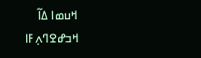ߞߎߘߊ ߡߊ߬
ߞߏߝߐߣߍ߲ߓߊ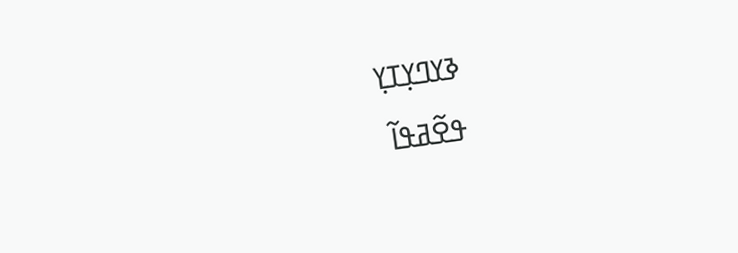ߢߌߣߌ߲ߠߌ߲
ߟߐ߬ߥߟߊ߬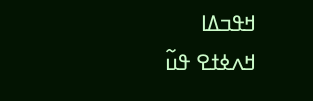ߞߟߏߡߊ
ߞߍߦߙߐ ߟߎ߬